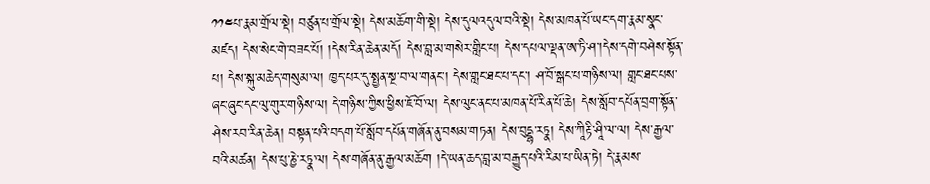༡༡༤པ་རྣམ་གྲོལ་སྡེ། བཙུན་པ་གྲོལ་སྡེ། དེས་མཆོག་གི་སྡེ། དེས་དུལའདུལ་བའི་སྡེ། དེས་མཁན་པོ་ཡང་དག་རྣམ་སྣང་མཛད། དེས་སེང་གེ་བཟང་པོ། །དེས་རིན་ཆེན་མདོ། དེས་བླ་མ་གསེར་གླིང་པ། དེས་དཔལ་ལྡན་ཨ་ཏི་ཤ་།དེས་དགེ་བཤེས་སྟོན་པ། དེས་སྐུ་མཆེད་གསུམ་ལ། ཁྱད་པར་དུ་སྤྱན་སྔ་བ་ལ་གནང་། དེས་གླང་ཐང་པ་དང་། ཤ་བོ་སྒང་པ་གཉིས་ལ། གླང་ཐང་པས་ཞང་ཞུང་དང་ལུ་གུར་གཉིས་ལ། དེ་གཉིས་ཀྱིས་ཕྱིས་ཇོ་བོ་ལ། དེས་ལུང་ནང་པ་མཁན་པོ་རིན་པོ་ཆེ། དེས་སློབ་དཔོན་བྲག་སྟོན་ཤེས་རབ་རིན་ཆེན། བསྟན་པའི་བདག་པོ་སློབ་དཔོན་གཞོན་ནུ་བསམ་གཏན། དེས་བུདྡྷ་རཏྣ། དེས་ཀཱིརྟི་ཤཱི་ལ་ལ། དེས་རྒྱལ་བའི་མཚན། དེས་པུ་ཎྱེ་རཏྣ་ལ། དེས་གཞོན་ནུ་རྒྱལ་མཆོག །དེ་ཡན་ཆད་བླ་མ་བརྒྱུད་པའི་རིམ་པ་ཡིན་ཏེ། དེ་རྣམས་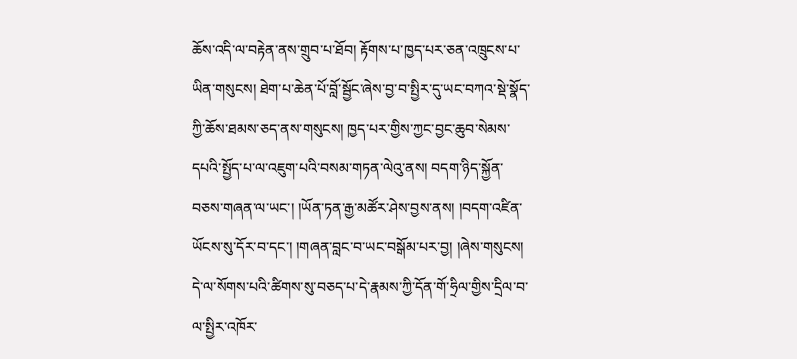ཆོས་འདི་ལ་བརྟེན་ནས་གྲུབ་པ་ཐོབ། རྟོགས་པ་ཁྱད་པར་ཅན་འཁྲུངས་པ་ཡིན་གསུངས། ཐེག་པ་ཆེན་པོ་བློ་སྦྱོང་ཞེས་བྱ་བ་སྤྱིར་དུ་ཡང་བཀའ་སྡེ་སྣོད་ཀྱི་ཆོས་ཐམས་ཅད་ནས་གསུངས། ཁྱད་པར་གྱིས་ཀྱང་བྱང་ཆུབ་སེམས་དཔའི་སྤྱོད་པ་ལ་འཇུག་པའི་བསམ་གཏན་ལེའུ་ནས། བདག་ཉིད་སྐྱོན་བཅས་གཞན་ལ་ཡང་། །ཡོན་ཏན་རྒྱ་མཚོར་ཤེས་བྱས་ནས། །བདག་འཛིན་ཡོངས་སུ་དོར་བ་དང་། །གཞན་བླང་བ་ཡང་བསྒོམ་པར་བྱ། །ཞེས་གསུངས། དེ་ལ་སོགས་པའི་ཚིགས་སུ་བཅད་པ་དེ་རྣམས་ཀྱི་དོན་གོ་ཧྲིལ་གྱིས་དྲིལ་བ་ལ་སྤྱིར་འཁོར་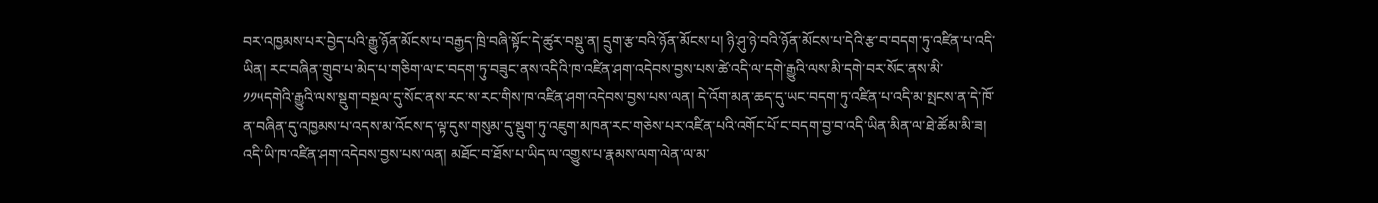བར་འཁྱམས་པར་བྱེད་པའི་རྒྱུ་ཉོན་མོངས་པ་བརྒྱད་ཁྲི་བཞི་སྟོང་དེ་ཚུར་བསྡུ་ན། དྲུག་རྩ་བའི་ཉོན་མོངས་པ། ཉི་ཤུ་ཉེ་བའི་ཉོན་མོངས་པ་དེའི་རྩ་བ་བདག་ཏུ་འཛིན་པ་འདི་ཡིན། རང་བཞིན་གྲུབ་པ་མེད་པ་གཅིག་ལ་ང་བདག་ཏུ་བཟུང་ནས་འདིའི་ཁ་འཛིན་ཤག་འདེབས་བྱས་པས་ཚེ་འདི་ལ་དགེ་རྒྱུའི་ལས་མི་དགེ་བར་སོང་ནས་མི་
༡༡༥དགེའི་རྒྱུའི་ལས་སྡུག་བསྔལ་དུ་སོང་ནས་རང་ས་རང་གིས་ཁ་འཛིན་ཤག་འདེབས་བྱས་པས་ལན། དེ་འོག་མན་ཆད་དུ་ཡང་བདག་ཏུ་འཛིན་པ་འདི་མ་སྤངས་ན་དེ་ཁོ་ན་བཞིན་དུ་འཁྱམས་པ་འདས་མ་འོངས་ད་ལྟ་དུས་གསུམ་དུ་སྡུག་ཏུ་འཇུག་མཁན་རང་གཅེས་པར་འཛིན་པའི་འགོང་པོ་ང་བདག་བྱ་བ་འདི་ཡིན་མིན་ལ་ཐེ་ཚོམ་མི་ཟ། འདི་ཡི་ཁ་འཛིན་ཤག་འདེབས་བྱས་པས་ལན། མཐོང་བ་ཐོས་པ་ཡིད་ལ་འགྱུས་པ་རྣམས་ལག་ལེན་ལ་མ་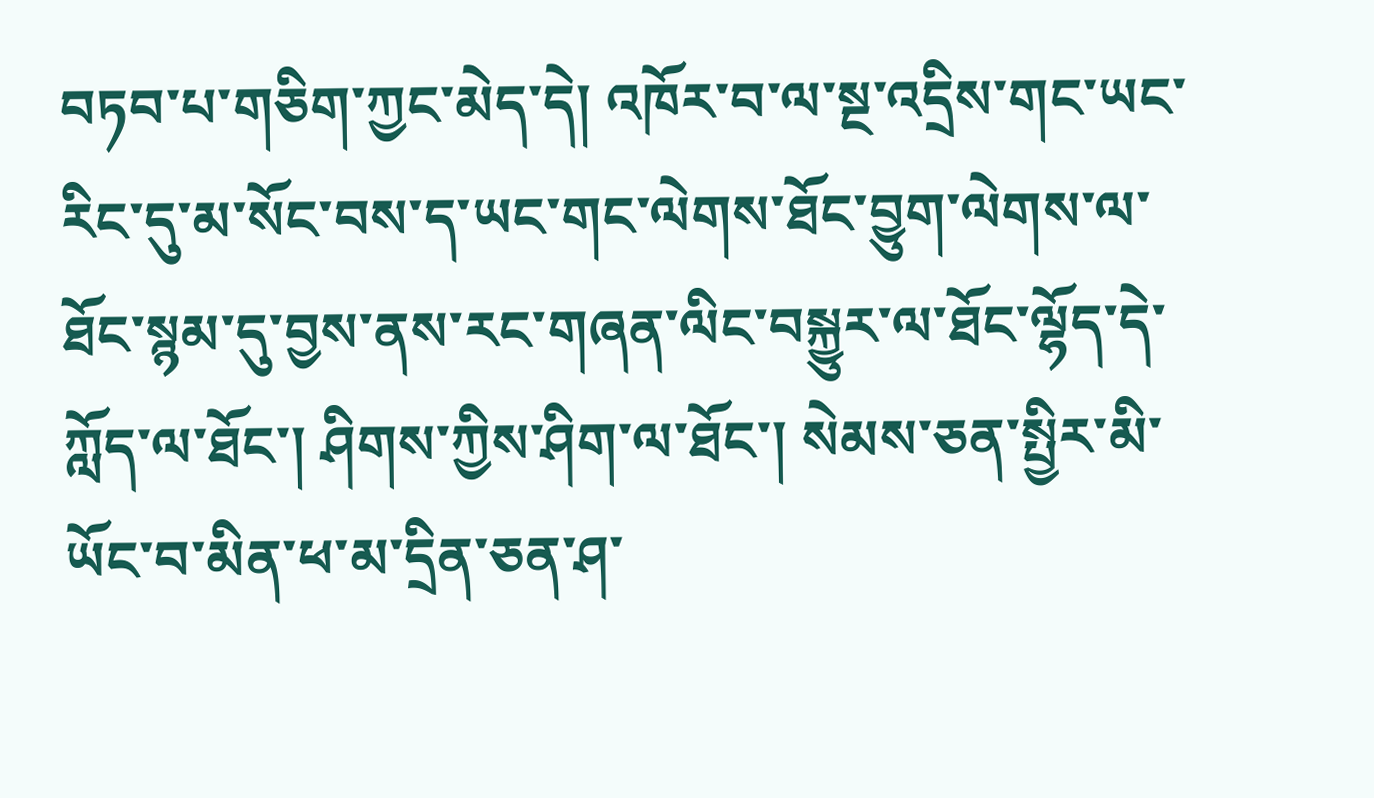བཏབ་པ་གཅིག་ཀྱང་མེད་དེ། འཁོར་བ་ལ་སྔ་འདྲིས་གང་ཡང་རིང་དུ་མ་སོང་བས་ད་ཡང་གང་ལེགས་ཐོང་བྱུག་ལེགས་ལ་ཐོང་སྙམ་དུ་བྱས་ནས་རང་གཞན་ལིང་བསྐྱུར་ལ་ཐོང་ལྷོད་དེ་ཀློད་ལ་ཐོང་། ཤིགས་ཀྱིས་ཤིག་ལ་ཐོང་། སེམས་ཅན་སྤྱིར་མི་ཡོང་བ་མིན་ཕ་མ་དྲིན་ཅན་ཤ་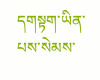དགསྟག་ཡིན་པས་སེམས་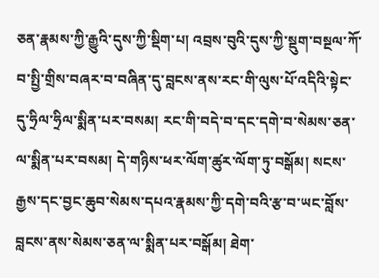ཅན་རྣམས་ཀྱི་རྒྱུའི་དུས་ཀྱི་སྡིག་པ། འབྲས་བུའི་དུས་ཀྱི་སྡུག་བསྔལ་ཀོ་བ་སྤྱི་གྲིས་བཞར་བ་བཞིན་དུ་བླངས་ནས་རང་གི་ལུས་པོ་འདིའི་སྟེང་དུ་ཧྲིལ་ཧྲིལ་སྨིན་པར་བསམ། རང་གི་བདེ་བ་དང་དགེ་བ་སེམས་ཅན་ལ་སྨིན་པར་བསམ། དེ་གཉིས་ཕར་ལོག་ཚུར་ལོག་ཏུ་བསྒོམ། སངས་རྒྱས་དང་བྱང་ཆུབ་སེམས་དཔའ་རྣམས་ཀྱི་དགེ་བའི་རྩ་བ་ཡང་བློས་བླངས་ནས་སེམས་ཅན་ལ་སྨིན་པར་བསྒོམ། ཐེག་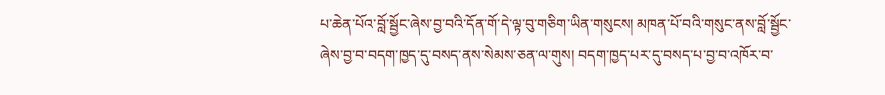པ་ཆེན་པོའ་བློ་སྦྱོང་ཞེས་བྱ་བའི་དོན་གོ་དེ་ལྟ་བུ་གཅིག་ཡིན་གསུངས། མཁན་པོ་བའི་གསུང་ནས་བློ་སྦྱོང་ཞེས་བྱ་བ་བདག་ཁྱད་དུ་བསད་ནས་སེམས་ཅན་ལ་གུས། བདག་ཁྱད་པར་དུ་བསད་པ་བྱ་བ་འཁོར་བ་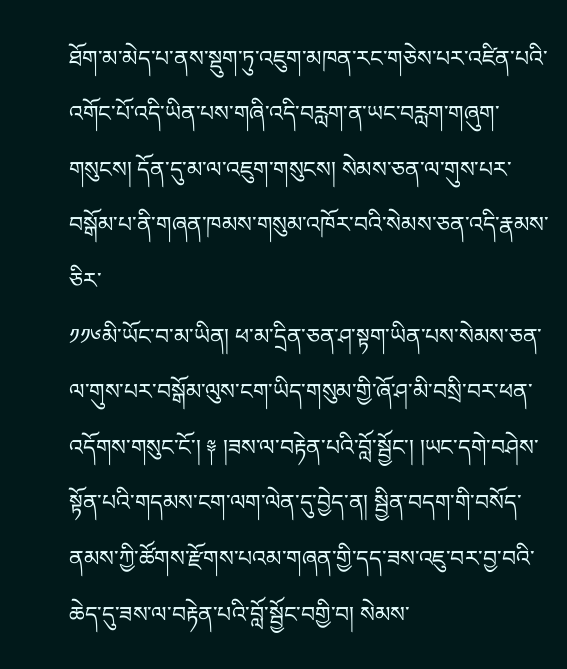ཐོག་མ་མེད་པ་ནས་སྡུག་ཏུ་འཇུག་མཁན་རང་གཅེས་པར་འཛིན་པའི་འགོང་པོ་འདི་ཡིན་པས་གཞི་འདི་བརླག་ན་ཡང་བརླག་གཞུག་གསུངས། དོན་དུ་མ་ལ་འཇུག་གསུངས། སེམས་ཅན་ལ་གུས་པར་བསྒོམ་པ་ནི་གཞན་ཁམས་གསུམ་འཁོར་བའི་སེམས་ཅན་འདི་རྣམས་ཅིར་
༡༡༦མི་ཡོང་བ་མ་ཡིན། ཕ་མ་དྲིན་ཅན་ཤ་སྟག་ཡིན་པས་སེམས་ཅན་ལ་གུས་པར་བསྒོམ་ལུས་ངག་ཡིད་གསུམ་གྱི་ཞོ་ཤ་མི་བསྲི་བར་ཕན་འདོགས་གསུང་ངོ་། ༈ །ཟས་ལ་བརྟེན་པའི་བློ་སྦྱོང་། །ཡང་དགེ་བཤེས་སྟོན་པའི་གདམས་ངག་ལག་ལེན་དུ་བྱེད་ན། སྦྱིན་བདག་གི་བསོད་ནམས་ཀྱི་ཚོགས་རྫོགས་པའམ་གཞན་གྱི་དད་ཟས་འཇུ་བར་བྱ་བའི་ཆེད་དུ་ཟས་ལ་བརྟེན་པའི་བློ་སྦྱོང་བགྱི་བ། སེམས་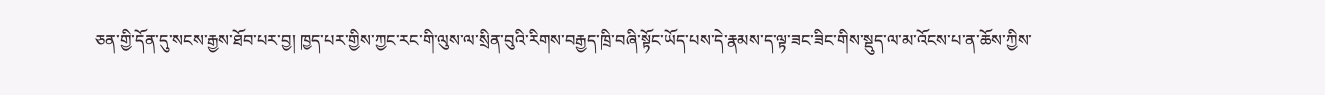ཅན་གྱི་དོན་དུ་སངས་རྒྱས་ཐོབ་པར་བྱ། ཁྱད་པར་གྱིས་ཀྱང་རང་གི་ལུས་ལ་སྲིན་བུའི་རིགས་བརྒྱད་ཁྲི་བཞི་སྟོང་ཡོད་པས་དེ་རྣམས་ད་ལྟ་ཟང་ཟིང་གིས་སྡུད་ལ་མ་འོངས་པ་ན་ཆོས་ཀྱིས་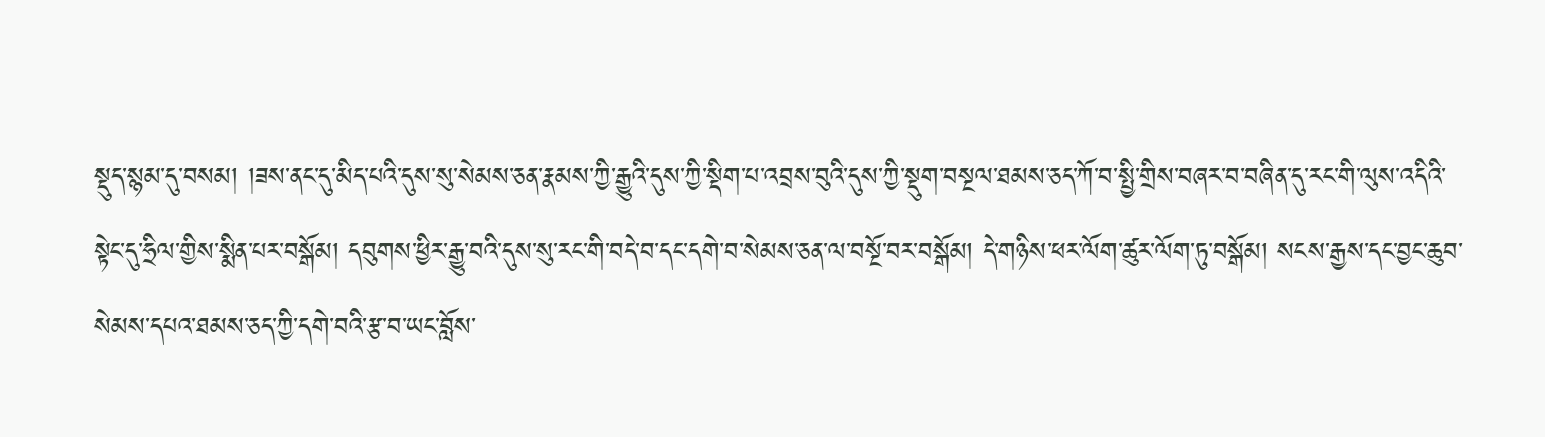སྡུད་སྙམ་དུ་བསམ། །ཟས་ནང་དུ་མིད་པའི་དུས་སུ་སེམས་ཅན་རྣམས་ཀྱི་རྒྱུའི་དུས་ཀྱི་སྡིག་པ་འབྲས་བུའི་དུས་ཀྱི་སྡུག་བསྔལ་ཐམས་ཅད་ཀོ་བ་སྤྱི་གྲིས་བཞར་བ་བཞིན་དུ་རང་གི་ལུས་འདིའི་སྟེང་དུ་ཧྲིལ་གྱིས་སྨིན་པར་བསྒོམ། དབུགས་ཕྱིར་རྒྱུ་བའི་དུས་སུ་རང་གི་བདེ་བ་དང་དགེ་བ་སེམས་ཅན་ལ་བསྔོ་བར་བསྒོམ། དེ་གཉིས་ཕར་ལོག་ཚུར་ལོག་ཏུ་བསྒོམ། སངས་རྒྱས་དང་བྱང་ཆུབ་སེམས་དཔའ་ཐམས་ཅད་ཀྱི་དགེ་བའི་རྩ་བ་ཡང་བློས་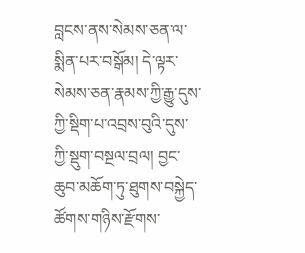བླངས་ནས་སེམས་ཅན་ལ་སྨིན་པར་བསྒོམ། དེ་ལྟར་སེམས་ཅན་རྣམས་ཀྱི་རྒྱུ་དུས་ཀྱི་སྡིག་པ་འབྲས་བུའི་དུས་ཀྱི་སྡུག་བསྔལ་བྲལ། བྱང་ཆུབ་མཆོག་ཏུ་ཐུགས་བསྐྱེད་ཚོགས་གཉིས་རྫོགས་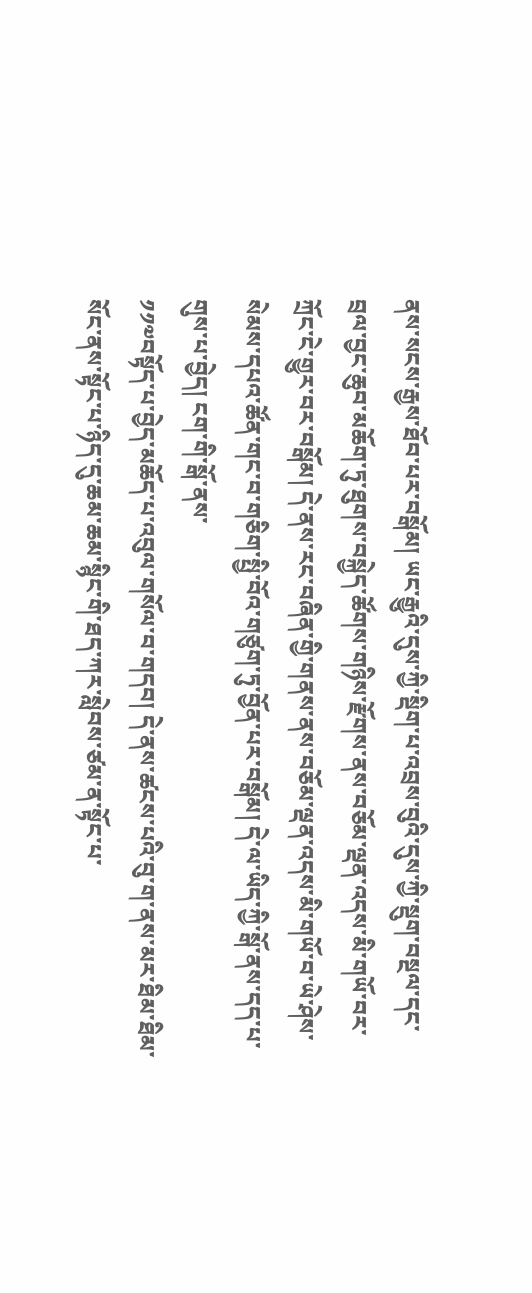ནས་སངས་རྒྱས་ཐོབ་པར་བསྒོམ། ཡང་རྒྱུའི་དུས་ཀྱི་སྡིག་པ་འབྲས་བུའི་དུས་ཀྱི་སྡུག་བསྔལ་དང་བྲལ་བྱང་ཆུབ་མཆོག་ཏུ་ཐུགས་བསྐྱེད་ཚོགས་གཉིས་རྫོགས་ནས་བཅོམ་ལྡན་འདས་མི་གཡོ་བར་ཀྲོང་ངེ་གྱུར་བར་བསྒོམ། དེ་ནས་རང་བཞིན་གྱི་གནས་ནས་བཅོམ་ལྡན་འདས་མི་གཡོ་བ་ཡེ་ཤེས་སེམས་དཔའ་ཚོན་གང་བ་གཅིག་སྤྱི་བོའ་གཙུག་ཏུ་བྱོན་པར་བསྒོམ། དེ་ལ་ཡིད་ཀྱི་སྒོ་ནས་དད་པ་གུས་པ་བྱེད། ངག་གི་སྒོ་ནས་
༡༡༧བསྟོད་པ་བྱེད་མཆོད་པ་འབུལ་གསོལ་བ་གདབ། དེ་ནས་ཚངས་པའི་བུ་ག་ནས་མར་ཐིམ་ཐིམ་སོང་ནས་སྟོང་པ་ཉིད་དུ་ཆམ་ཆམ་སྙིང་གི་ཐད་ཀར་སླེབས་ཙམ་ན་སྟོང་པ་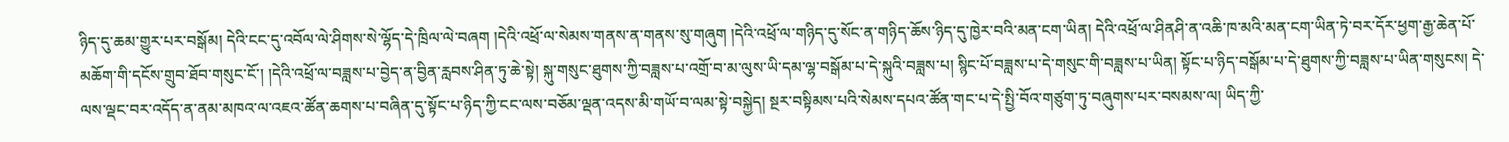ཉིད་དུ་ཆམ་གྱུར་པར་བསྒོམ། དེའི་ངང་དུ་འབོལ་ལེ་ཤིགས་སེ་ལྷོད་དེ་ཁྲིལ་ལེ་བཞག །དེའི་འཕྲོ་ལ་སེམས་གནས་ན་གནས་སུ་གཞུག །དེའི་འཕྲོ་ལ་གཉིད་དུ་སོང་ན་གཉིད་ཆོས་ཉིད་དུ་ཁྱེར་བའི་མན་ངག་ཡིན། དེའི་འཕྲོ་ལ་ཤིནཤི་ན་འཆི་ཁ་མའི་མན་ངག་ཡིན་ཏེ་བར་དོར་ཕྱག་རྒྱ་ཆེན་པོ་མཆོག་གི་དངོས་གྲུབ་ཐོབ་གསུང་ངོ་། །དེའི་འཕྲོ་ལ་བཟླས་པ་བྱེད་ན་བྱིན་རླབས་ཤིན་ཏུ་ཆེ་སྟེ། སྐུ་གསུང་ཐུགས་ཀྱི་བཟླས་པ་འགྲོ་བ་མ་ལུས་ཡི་དམ་ལྷ་བསྒོམ་པ་དེ་སྐུའི་བཟླས་པ། སྙིང་པོ་བཟླས་པ་དེ་གསུང་གི་བཟླས་པ་ཡིན། སྟོང་པ་ཉིད་བསྒོམ་པ་དེ་ཐུགས་ཀྱི་བཟླས་པ་ཡིན་གསུངས། དེ་ལས་ལྡང་བར་འདོད་ན་ནམ་མཁའ་ལ་འཇའ་ཚོན་ཆགས་པ་བཞིན་དུ་སྟོང་པ་ཉིད་ཀྱི་ངང་ལས་བཅོམ་ལྡན་འདས་མི་གཡོ་བ་ལམ་སྟེ་བསྐྱེད། སྔར་བསྟིམས་པའི་སེམས་དཔའ་ཚོན་གང་པ་དེ་སྤྱི་བོའ་གཙུག་ཏུ་བཞུགས་པར་བསམས་ལ། ཡིད་ཀྱི་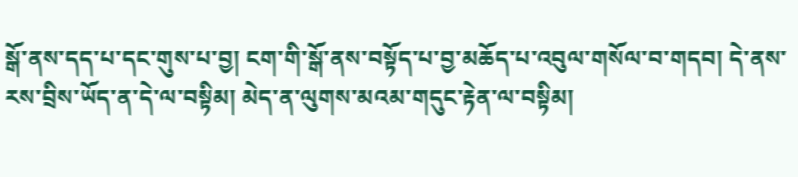སྒོ་ནས་དད་པ་དང་གུས་པ་བྱ། ངག་གི་སྒོ་ནས་བསྟོད་པ་བྱ་མཆོད་པ་འབུལ་གསོལ་བ་གདབ། དེ་ནས་རས་བྲིས་ཡོད་ན་དེ་ལ་བསྟིམ། མེད་ན་ལུགས་མའམ་གདུང་རྟེན་ལ་བསྟིམ།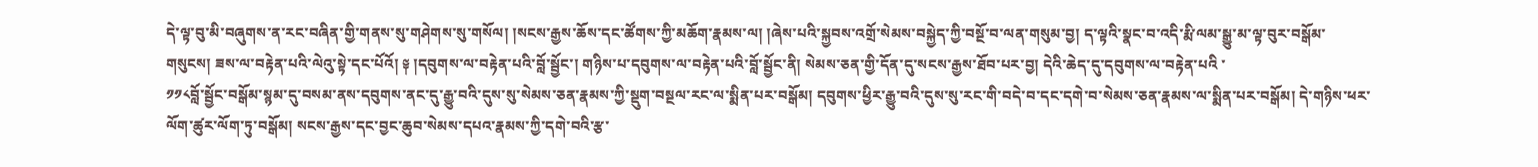དེ་ལྟ་བུ་མི་བཞུགས་ན་རང་བཞིན་གྱི་གནས་སུ་གཤེགས་སུ་གསོལ། །སངས་རྒྱས་ཆོས་དང་ཚོགས་ཀྱི་མཆོག་རྣམས་ལ། །ཞེས་པའི་སྐྱབས་འགྲོ་སེམས་བསྐྱེད་ཀྱི་བསྔོ་བ་ལན་གསུམ་བྱ། ད་ལྟའི་སྣང་བ་འདི་རྨི་ལམ་སྒྱུ་མ་ལྟ་བུར་བསྒོམ་གསུངས། ཟས་ལ་བརྟེན་པའི་ལེའུ་སྟེ་དང་པོའོ། ༈ །དབུགས་ལ་བརྟེན་པའི་བློ་སྦྱོང་། གཉིས་པ་དབུགས་ལ་བརྟེན་པའི་བློ་སྦྱོང་ནི། སེམས་ཅན་གྱི་དོན་དུ་སངས་རྒྱས་ཐོབ་པར་བྱ། དེའི་ཆེད་དུ་དབུགས་ལ་བརྟེན་པའི ་
༡༡༨བློ་སྦྱོང་བསྒོམ་སྙམ་དུ་བསམ་ནས་དབུགས་ནང་དུ་རྒྱུ་བའི་དུས་སུ་སེམས་ཅན་རྣམས་ཀྱི་སྡུག་བསྔལ་རང་ལ་སྨིན་པར་བསྒོམ། དབུགས་ཕྱིར་རྒྱུ་བའི་དུས་སུ་རང་གི་བདེ་བ་དང་དགེ་བ་སེམས་ཅན་རྣམས་ལ་སྨིན་པར་བསྒོམ། དེ་གཉིས་ཕར་ལོག་ཚུར་ལོག་ཏུ་བསྒོམ། སངས་རྒྱས་དང་བྱང་ཆུབ་སེམས་དཔའ་རྣམས་ཀྱི་དགེ་བའི་རྩ་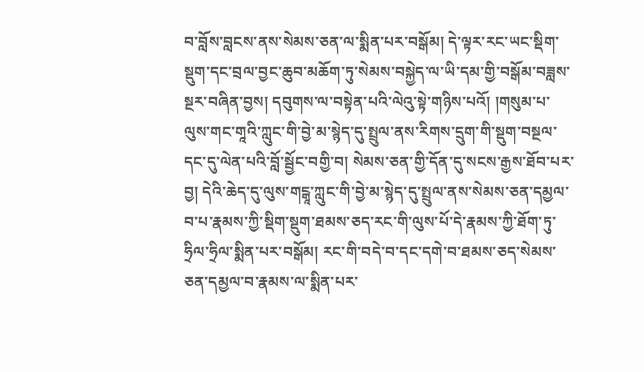བ་བློས་བླངས་ནས་སེམས་ཅན་ལ་སྨིན་པར་བསྒོམ། དེ་ལྟར་རང་ཡང་སྡིག་སྡུག་དང་བྲལ་བྱང་ཆུབ་མཆོག་ཏུ་སེམས་བསྐྱེད་ལ་ཡི་དམ་གྱི་བསྒོམ་བཟླས་སྔར་བཞིན་བྱས། དབུགས་ལ་བསྟེན་པའི་ལེའུ་སྟེ་གཉིས་པའོ། །གསུམ་པ་ལུས་གང་གཱའི་ཀླུང་གི་བྱེ་མ་སྙེད་དུ་སྤྲུལ་ནས་རིགས་དྲུག་གི་སྡུག་བསྔལ་དང་དུ་ལེན་པའི་བློ་སྦྱོང་བགྱི་བ། སེམས་ཅན་གྱི་དོན་དུ་སངས་རྒྱས་ཐོབ་པར་བྱ། དེའི་ཆེད་དུ་ལུས་གངྒཱ་ཀླུང་གི་བྱེ་མ་སྙེད་དུ་སྤྲུལ་ནས་སེམས་ཅན་དམྱལ་བ་པ་རྣམས་ཀྱི་སྡིག་སྡུག་ཐམས་ཅད་རང་གི་ལུས་པོ་དེ་རྣམས་ཀྱི་ཐོག་ཏུ་ཧྲིལ་ཧྲིལ་སྨིན་པར་བསྒོམ། རང་གི་བདེ་བ་དང་དགེ་བ་ཐམས་ཅད་སེམས་ཅན་དམྱལ་བ་རྣམས་ལ་སྨིན་པར་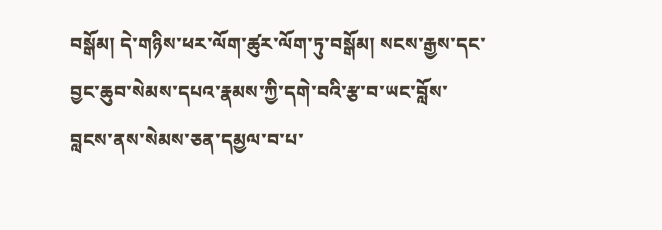བསྒོམ། དེ་གཉིས་ཕར་ལོག་ཚུར་ལོག་ཏུ་བསྒོམ། སངས་རྒྱས་དང་བྱང་ཆུབ་སེམས་དཔའ་རྣམས་ཀྱི་དགེ་བའི་རྩ་བ་ཡང་བློས་བླངས་ནས་སེམས་ཅན་དམྱལ་བ་པ་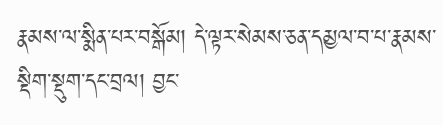རྣམས་ལ་སྨིན་པར་བསྒོམ། དེ་ལྟར་སེམས་ཅན་དམྱལ་བ་པ་རྣམས་སྡིག་སྡུག་དང་བྲལ། བྱང་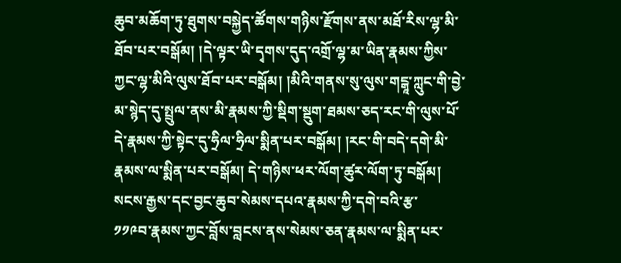ཆུབ་མཆོག་ཏུ་ཐུགས་བསྐྱེད་ཚོགས་གཉིས་རྫོགས་ནས་མཐོ་རིས་ལྷ་མི་ཐོབ་པར་བསྒོམ། །དེ་ལྟར་ཡི་དྭགས་དུད་འགྲོ་ལྷ་མ་ཡིན་རྣམས་ཀྱིས་ཀྱང་ལྷ་མིའི་ལུས་ཐོབ་པར་བསྒོམ། །མིའི་གནས་སུ་ལུས་གངྒཱ་ཀླུང་གི་བྱེ་མ་སྙེད་དུ་སྤྲུལ་ནས་མི་རྣམས་ཀྱི་སྡིག་སྡུག་ཐམས་ཅད་རང་གི་ལུས་པོ་དེ་རྣམས་ཀྱི་སྟེང་དུ་ཧྲིལ་ཧྲིལ་སྨིན་པར་བསྒོམ། །རང་གི་བདེ་དགེ་མི་རྣམས་ལ་སྨིན་པར་བསྒོམ། དེ་གཉིས་ཕར་ལོག་ཚུར་ལོག་ཏུ་བསྒོམ། སངས་རྒྱས་དང་བྱང་ཆུབ་སེམས་དཔའ་རྣམས་ཀྱི་དགེ་བའི་རྩ་
༡༡༩བ་རྣམས་ཀྱང་བློས་བླངས་ནས་སེམས་ཅན་རྣམས་ལ་སྨིན་པར་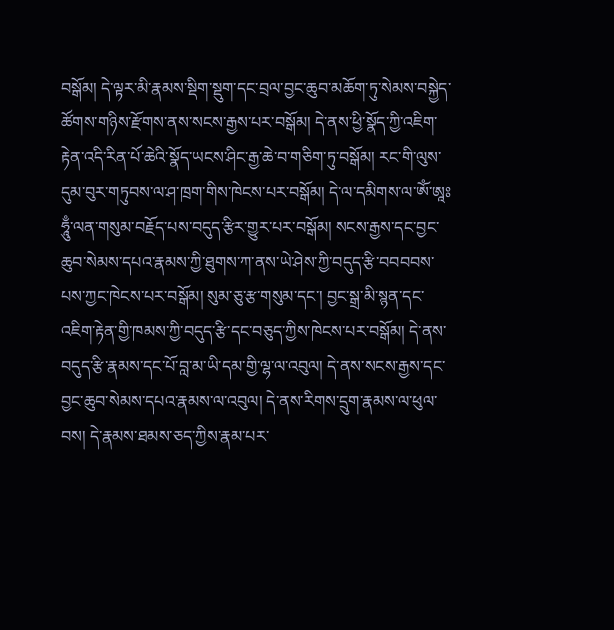བསྒོམ། དེ་ལྟར་མི་རྣམས་སྡིག་སྡུག་དང་བྲལ་བྱང་ཆུབ་མཆོག་ཏུ་སེམས་བསྐྱེད་ཚོགས་གཉིས་རྫོགས་ནས་སངས་རྒྱས་པར་བསྒོམ། དེ་ནས་ཕྱི་སྣོད་ཀྱི་འཇིག་རྟེན་འདི་རིན་པོ་ཆེའི་སྣོད་ཡངས་ཤིང་རྒྱ་ཆེ་བ་གཅིག་ཏུ་བསྒོམ། རང་གི་ལུས་དུམ་བུར་གཏུབས་ལ་ཤ་ཁྲག་གིས་ཁེངས་པར་བསྒོམ། དེ་ལ་དམིགས་ལ་ༀ་ཨཱཿཧཱུྃ་ལན་གསུམ་བརྗོད་པས་བདུད་རྩིར་གྱུར་པར་བསྒོམ། སངས་རྒྱས་དང་བྱང་ཆུབ་སེམས་དཔའ་རྣམས་ཀྱི་ཐུགས་ཀ་ནས་ཡེ་ཤེས་ཀྱི་བདུད་རྩི་བབབབས་པས་ཀྱང་ཁེངས་པར་བསྒོམ། སུམ་ཅུ་རྩ་གསུམ་དང་། བྱང་སྒྲ་མི་སྙན་དང་འཇིག་རྟེན་གྱི་ཁམས་ཀྱི་བདུད་རྩི་དང་བཅུད་ཀྱིས་ཁེངས་པར་བསྒོམ། དེ་ནས་བདུད་རྩི་རྣམས་དང་པོ་བླ་མ་ཡི་དམ་གྱི་ལྷ་ལ་འབུལ། དེ་ནས་སངས་རྒྱས་དང་བྱང་ཆུབ་སེམས་དཔའ་རྣམས་ལ་འབུལ། དེ་ནས་རིགས་དྲུག་རྣམས་ལ་ཕུལ་བས། དེ་རྣམས་ཐམས་ཅད་ཀྱིས་རྣམ་པར་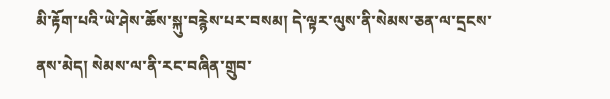མི་རྟོག་པའི་ཡེ་ཤེས་ཆོས་སྐུ་བརྙེས་པར་བསམ། དེ་ལྟར་ལུས་ནི་སེམས་ཅན་ལ་དྲངས་ནས་མེད། སེམས་ལ་ནི་རང་བཞིན་གྲུབ་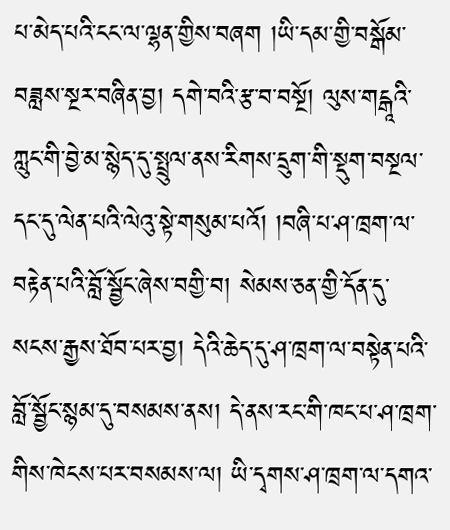པ་མེད་པའི་ངང་ལ་ལྷན་གྱིས་བཞག །ཡི་དམ་གྱི་བསྒོམ་བཟླས་སྔར་བཞིན་བྱ། དགེ་བའི་རྩ་བ་བསྔོ། ལུས་གངྒཱའི་ཀླུང་གི་བྱེ་མ་སྙེད་དུ་སྤྲུལ་ནས་རིགས་དྲུག་གི་སྡུག་བསྔལ་དང་དུ་ལེན་པའི་ལེའུ་སྟེ་གསུམ་པའོ། །བཞི་པ་ཤ་ཁྲག་ལ་བརྟེན་པའི་བློ་སྦྱོང་ཞེས་བགྱི་བ། སེམས་ཅན་གྱི་དོན་དུ་སངས་རྒྱས་ཐོབ་པར་བྱ། དེའི་ཆེད་དུ་ཤ་ཁྲག་ལ་བསྟེན་པའི་བློ་སྦྱོང་སྙམ་དུ་བསམས་ནས། དེ་ནས་རང་གི་ཁང་པ་ཤ་ཁྲག་གིས་ཁེངས་པར་བསམས་ལ། ཡི་དྭགས་ཤ་ཁྲག་ལ་དགའ་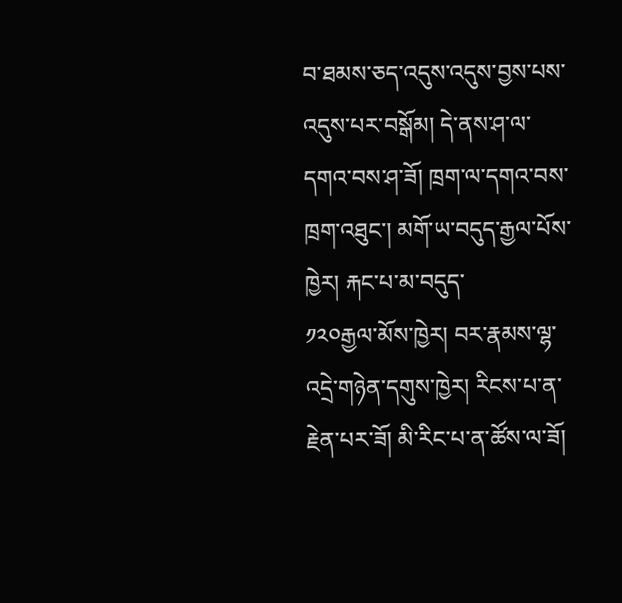བ་ཐམས་ཅད་འདུས་འདུས་བྱས་པས་འདུས་པར་བསྒོམ། དེ་ནས་ཤ་ལ་དགའ་བས་ཤ་ཟོ། ཁྲག་ལ་དགའ་བས་ཁྲག་འཐུང་། མགོ་ཡ་བདུད་རྒྱལ་པོས་ཁྱེར། རྐང་པ་མ་བདུད་
༡༢༠རྒྱལ་མོས་ཁྱེར། བར་རྣམས་ལྷ་འདྲེ་གཉེན་དགུས་ཁྱེར། རིངས་པ་ན་རྗེན་པར་ཟོ། མི་རིང་པ་ན་ཚོས་ལ་ཟོ།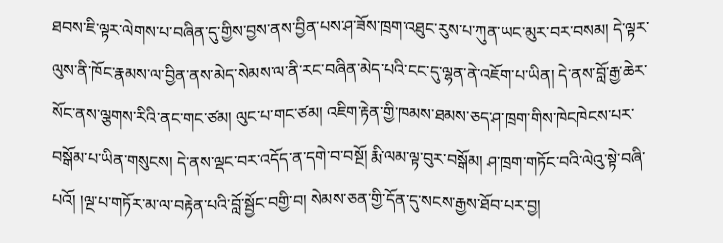ཐབས་ཇི་ལྟར་ལེགས་པ་བཞིན་དུ་གྱིས་བྱས་ནས་བྱིན་པས་ཤ་ཟོས་ཁྲག་འཐུང་རུས་པ་ཀུན་ཡང་མུར་བར་བསམ། དེ་ལྟར་ལུས་ནི་ཁོང་རྣམས་ལ་བྱིན་ནས་མེད་སེམས་ལ་ནི་རང་བཞིན་མེད་པའི་ངང་དུ་ལྷན་ནེ་འཇོག་པ་ཡིན། དེ་ནས་བློ་རྒྱ་ཆེར་སོང་ནས་ལྕགས་རིའི་ནང་གང་ཙམ། ལུང་པ་གང་ཙམ། འཇིག་རྟེན་གྱི་ཁམས་ཐམས་ཅད་ཤ་ཁྲག་གིས་ཁེངཁེངས་པར་བསྒོམ་པ་ཡིན་གསུངས། དེ་ནས་ལྡང་བར་འདོད་ན་དགེ་བ་བསྔོ། རྨི་ལམ་ལྟ་བུར་བསྒོམ། ཤ་ཁྲག་གཏོང་བའི་ལེའུ་སྟེ་བཞི་པའོ། །ལྔ་པ་གཏོར་མ་ལ་བརྟེན་པའི་བློ་སྦྱོང་བགྱི་བ། སེམས་ཅན་གྱི་དོན་དུ་སངས་རྒྱས་ཐོབ་པར་བྱ།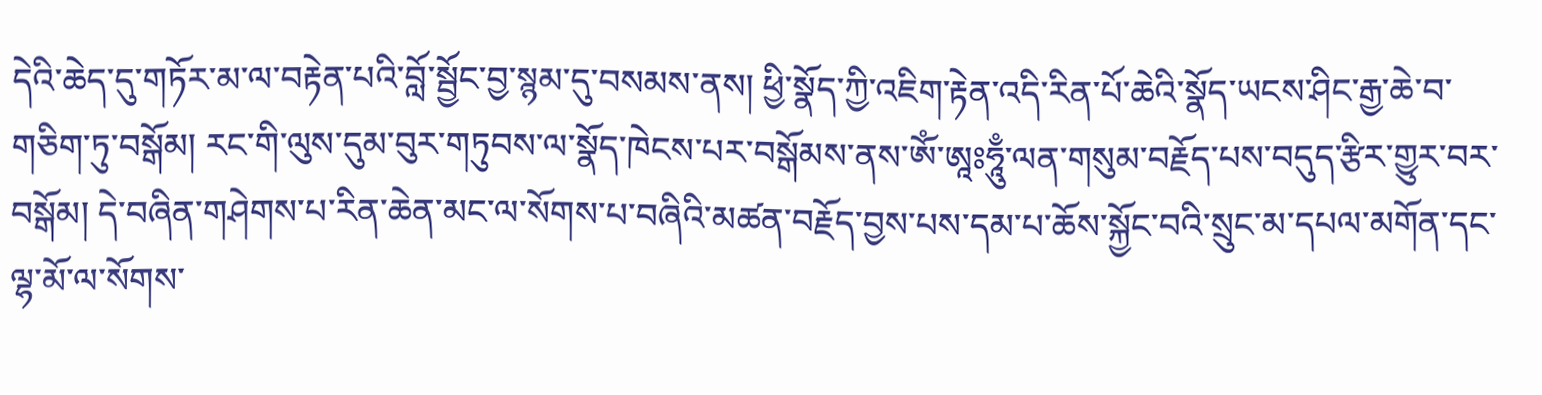དེའི་ཆེད་དུ་གཏོར་མ་ལ་བརྟེན་པའི་བློ་སྦྱོང་བྱ་སྙམ་དུ་བསམས་ནས། ཕྱི་སྣོད་ཀྱི་འཇིག་རྟེན་འདི་རིན་པོ་ཆེའི་སྣོད་ཡངས་ཤིང་རྒྱ་ཆེ་བ་གཅིག་ཏུ་བསྒོམ། རང་གི་ལུས་དུམ་བུར་གཏུབས་ལ་སྣོད་ཁེངས་པར་བསྒོམས་ནས་ༀ་ཨཱཿཧཱུྃ་ལན་གསུམ་བརྗོད་པས་བདུད་རྩིར་གྱུར་བར་བསྒོམ། དེ་བཞིན་གཤེགས་པ་རིན་ཆེན་མང་ལ་སོགས་པ་བཞིའི་མཚན་བརྗོད་བྱས་པས་དམ་པ་ཆོས་སྐྱོང་བའི་སྲུང་མ་དཔལ་མགོན་དང་ལྷ་མོ་ལ་སོགས་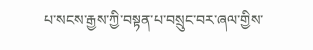པ་སངས་རྒྱས་ཀྱི་བསྟན་པ་བསྲུང་བར་ཞལ་གྱིས་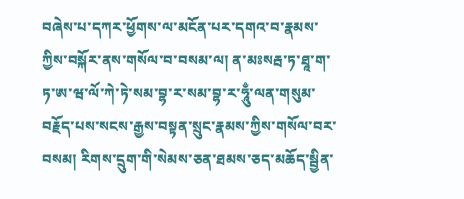བཞེས་པ་དཀར་ཕྱོགས་ལ་མངོན་པར་དགའ་བ་རྣམས་ཀྱིས་བསྐོར་ནས་གསོལ་བ་བསམ་ལ། ན་མཿསརྦ་ཏ་ཐཱ་ག་ཏ་ཨ་ཝ་ལོ་ཀེ་ཏེ་སམ་བྷ་ར་སམ་བྷ་ར་ཧཱུྃ་ལན་གསུམ་བརྗོད་པས་སངས་རྒྱས་བསྟན་སྲུང་རྣམས་ཀྱིས་གསོལ་བར་བསམ། རིགས་དྲུག་གི་སེམས་ཅན་ཐམས་ཅད་མཆོད་སྦྱིན་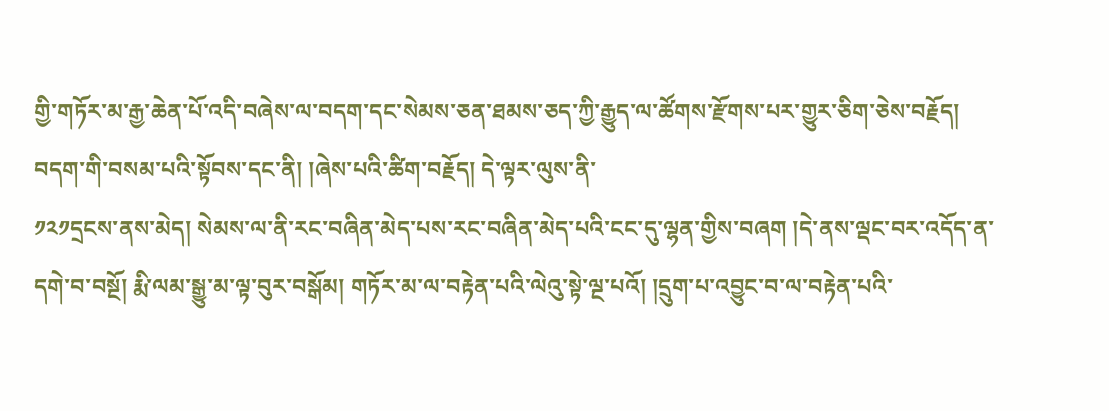གྱི་གཏོར་མ་རྒྱ་ཆེན་པོ་འདི་བཞེས་ལ་བདག་དང་སེམས་ཅན་ཐམས་ཅད་ཀྱི་རྒྱུད་ལ་ཚོགས་རྫོགས་པར་གྱུར་ཅིག་ཅེས་བརྗོད། བདག་གི་བསམ་པའི་སྟོབས་དང་ནི། །ཞེས་པའི་ཚིག་བརྗོད། དེ་ལྟར་ལུས་ནི་
༡༢༡དྲངས་ནས་མེད། སེམས་ལ་ནི་རང་བཞིན་མེད་པས་རང་བཞིན་མེད་པའི་ངང་དུ་ལྷན་གྱིས་བཞག །དེ་ནས་ལྡང་བར་འདོད་ན་དགེ་བ་བསྔོ། རྨི་ལམ་སྒྱུ་མ་ལྟ་བུར་བསྒོམ། གཏོར་མ་ལ་བརྟེན་པའི་ལེའུ་སྟེ་ལྔ་པའོ། །དྲུག་པ་འབྱུང་བ་ལ་བརྟེན་པའི་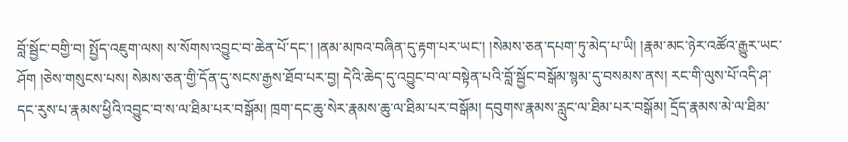བློ་སྦྱོང་བགྱི་བ། སྤྱོད་འཇུག་ལས། ས་སོགས་འབྱུང་བ་ཆེན་པོ་དང་། །ནམ་མཁའ་བཞིན་དུ་རྟག་པར་ཡང་། །སེམས་ཅན་དཔག་ཏུ་མེད་པ་ཡི། །རྣམ་མང་ཉེར་འཚོའ་རྒྱུར་ཡང་ཤོག །ཅེས་གསུངས་པས། སེམས་ཅན་གྱི་དོན་དུ་སངས་རྒྱས་ཐོབ་པར་བྱ། དེའི་ཆེད་དུ་འབྱུང་བ་ལ་བསྟེན་པའི་བློ་སྦྱོང་བསྒོམ་སྙམ་དུ་བསམས་ནས། རང་གི་ལུས་པོ་འདི་ཤ་དང་རུས་པ་རྣམས་ཕྱིའི་འབྱུང་བ་ས་ལ་ཐིམ་པར་བསྒོམ། ཁྲག་དང་ཆུ་སེར་རྣམས་ཆུ་ལ་ཐིམ་པར་བསྒོམ། དབུགས་རྣམས་རླུང་ལ་ཐིམ་པར་བསྒོམ། དྲོད་རྣམས་མེ་ལ་ཐིམ་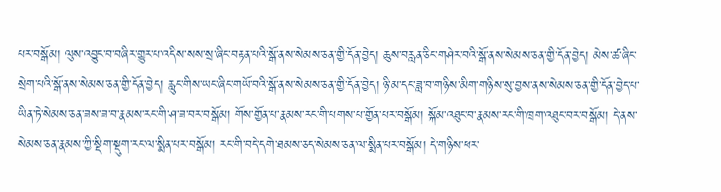པར་བསྒོམ། ལུས་འབྱུང་བ་བཞིར་གྱུར་པ་འདིས་སས་སྲ་ཞིང་བརྟན་པའི་སྒོ་ནས་སེམས་ཅན་གྱི་དོན་བྱེད། ཆུས་བརླན་ཅིང་གཤེར་བའི་སྒོ་ནས་སེམས་ཅན་གྱི་དོན་བྱེད། མེས་ཚ་ཞིང་སྲེག་པའི་སྒོ་ནས་སེམས་ཅན་གྱི་དོན་བྱེད། རླུང་གིས་ཡང་ཞིང་གཡོ་བའི་སྒོ་ནས་སེམས་ཅན་གྱི་དོན་བྱེད། ཉི་མ་དང་ཟླ་བ་གཉིས་མིག་གཉིས་སུ་བྱས་ནས་སེམས་ཅན་གྱི་དོན་བྱེད་པ་ཡིན་ཏེ་སེམས་ཅན་ཟས་ཟ་བ་རྣམས་རང་གི་ཤ་ཟ་བར་བསྒོམ། གོས་གྱོན་པ་རྣམས་རང་གི་པགས་པ་གྱོན་པར་བསྒོམ། སྐོམ་འཐུང་བ་རྣམས་རང་གི་ཁྲག་འཐུང་བར་བསྒོམ། དེ་ནས་སེམས་ཅན་རྣམས་ཀྱི་སྡིག་སྡུག་རང་ལ་སྨིན་པར་བསྒོམ། རང་གི་བདེ་དགེ་ཐམས་ཅད་སེམས་ཅན་ལ་སྨིན་པར་བསྒོམ། དེ་གཉིས་ཕར་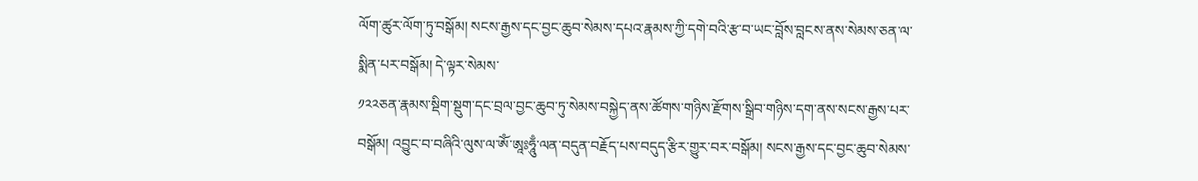ལོག་ཚུར་ལོག་ཏུ་བསྒོམ། སངས་རྒྱས་དང་བྱང་ཆུབ་སེམས་དཔའ་རྣམས་ཀྱི་དགེ་བའི་རྩ་བ་ཡང་བློས་བླངས་ནས་སེམས་ཅན་ལ་སྨིན་པར་བསྒོམ། དེ་ལྟར་སེམས་
༡༢༢ཅན་རྣམས་སྡིག་སྡུག་དང་བྲལ་བྱང་ཆུབ་ཏུ་སེམས་བསྐྱེད་ནས་ཚོགས་གཉིས་རྫོགས་སྒྲིབ་གཉིས་དག་ནས་སངས་རྒྱས་པར་བསྒོམ། འབྱུང་བ་བཞིའི་ལུས་ལ་ༀ་ཨཱཿཧཱུྃ་ལན་བདུན་བརྗོད་པས་བདུད་རྩིར་གྱུར་བར་བསྒོམ། སངས་རྒྱས་དང་བྱང་ཆུབ་སེམས་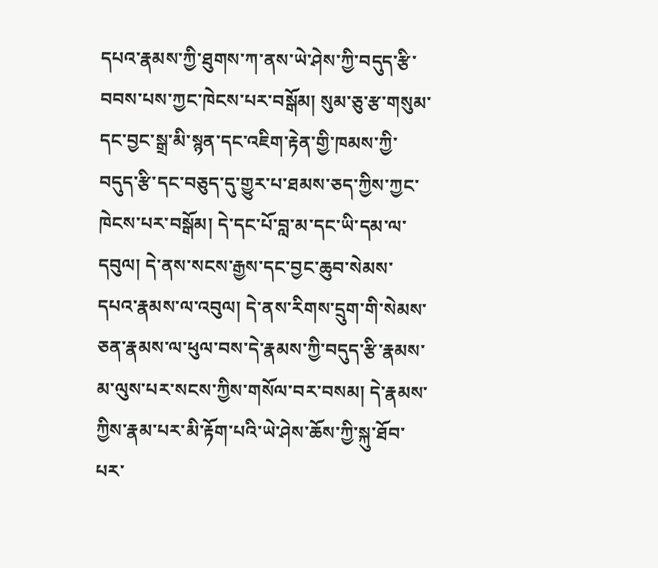དཔའ་རྣམས་ཀྱི་ཐུགས་ཀ་ནས་ཡེ་ཤེས་ཀྱི་བདུད་རྩི་བབས་པས་ཀྱང་ཁེངས་པར་བསྒོམ། སུམ་ཅུ་རྩ་གསུམ་དང་བྱང་སྒྲ་མི་སྙན་དང་འཇིག་རྟེན་གྱི་ཁམས་ཀྱི་བདུད་རྩི་དང་བཅུད་དུ་གྱུར་པ་ཐམས་ཅད་ཀྱིས་ཀྱང་ཁེངས་པར་བསྒོམ། དེ་དང་པོ་བླ་མ་དང་ཡི་དམ་ལ་དབུལ། དེ་ནས་སངས་རྒྱས་དང་བྱང་ཆུབ་སེམས་དཔའ་རྣམས་ལ་འབུལ། དེ་ནས་རིགས་དྲུག་གི་སེམས་ཅན་རྣམས་ལ་ཕུལ་བས་དེ་རྣམས་ཀྱི་བདུད་རྩི་རྣམས་མ་ལུས་པར་སངས་ཀྱིས་གསོལ་བར་བསམ། དེ་རྣམས་ཀྱིས་རྣམ་པར་མི་རྟོག་པའི་ཡེ་ཤེས་ཆོས་ཀྱི་སྐུ་ཐོབ་པར་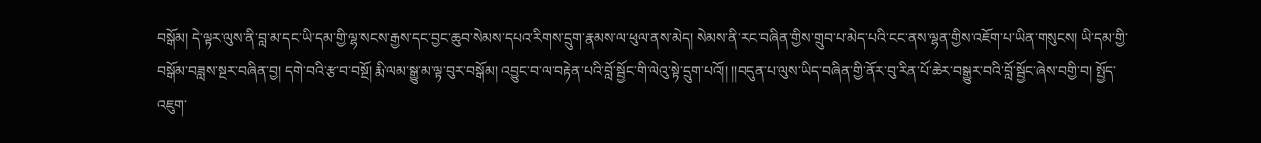བསྒོམ། དེ་ལྟར་ལུས་ནི་བླ་མ་དང་ཡི་དམ་གྱི་ལྷ་སངས་རྒྱས་དང་བྱང་ཆུབ་སེམས་དཔའ་རིགས་དྲུག་རྣམས་ལ་ཕུལ་ནས་མེད། སེམས་ནི་རང་བཞིན་གྱིས་གྲུབ་པ་མེད་པའི་ངང་ནས་ལྷན་གྱིས་འཇོག་པ་ཡིན་གསུངས། ཡི་དམ་གྱི་བསྒོམ་བཟླས་སྔར་བཞིན་བྱ། དགེ་བའི་རྩ་བ་བསྔོ། རྨི་ལམ་སྒྱུ་མ་ལྟ་བུར་བསྒོམ། འབྱུང་བ་ལ་བརྟེན་པའི་བློ་སྦྱོང་གི་ལེའུ་སྟེ་དྲུག་པའོ།། །།བདུན་པ་ལུས་ཡིད་བཞིན་གྱི་ནོར་བུ་རིན་པོ་ཆེར་བསྒྱུར་བའི་བློ་སྦྱོང་ཞེས་བགྱི་བ། སྤྱོད་འཇུག་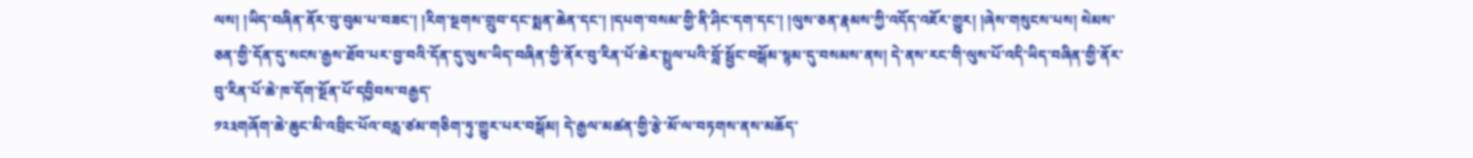ལས། །ཡིད་བཞིན་ནོར་བུ་བུམ་པ་བཟང་། །རིག་སྔགས་གྲུབ་དང་སྨན་ཆེན་དང་། །དཔག་བསམ་གྱི་ནི་ཤིང་དག་དང་། །ལུས་ཅན་རྣམས་ཀྱི་འདོད་འཇོར་གྱུར། །ཞེས་གསུངས་པས། སེམས་ཅན་གྱི་དོན་དུ་སངས་རྒྱས་ཐོབ་པར་བྱ་བའི་དོན་དུ་ལུས་ཡིད་བཞིན་གྱི་ནོར་བུ་རིན་པོ་ཆེར་སྤྲུལ་པའི་བློ་སྦྱོང་བསྒོམ་སྙམ་དུ་བསམས་ནས། དེ་ནས་རང་གི་ལུས་པོ་འདི་ཡིད་བཞིན་གྱི་ནོར་བུ་རིན་པོ་ཆེ་ཁ་དོག་སྔོན་པོ་དབྱིབས་བརྒྱད་
༡༢༣གཞོག་ཆེ་ཆུང་མི་འབྲིང་པོའ་བརླ་ཙམ་གཅིག་ཏུ་གྱུར་པར་བསྒོམ། དེ་རྒྱལ་མཚན་གྱི་རྩེ་མོ་ལ་བཏགས་ནས་མཆོད་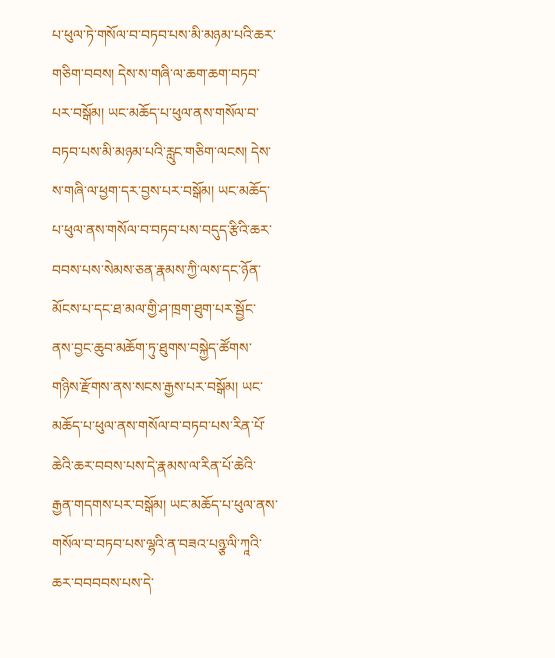པ་ཕུལ་ཏེ་གསོལ་བ་བཏབ་པས་མི་མཉམ་པའི་ཆར་གཅིག་བབས། དེས་ས་གཞི་ལ་ཆག་ཆག་བཏབ་པར་བསྒོམ། ཡང་མཆོད་པ་ཕུལ་ནས་གསོལ་བ་བཏབ་པས་མི་མཉམ་པའི་རླུང་གཅིག་ལངས། དེས་ས་གཞི་ལ་ཕྱག་དར་བྱས་པར་བསྒོམ། ཡང་མཆོད་པ་ཕུལ་ནས་གསོལ་བ་བཏབ་པས་བདུད་རྩིའི་ཆར་བབས་པས་སེམས་ཅན་རྣམས་ཀྱི་ལས་དང་ཉོན་མོངས་པ་དང་ཐ་མལ་གྱི་ཤ་ཁྲག་ཐུག་པར་སྦྱོང་ནས་བྱང་ཆུབ་མཆོག་ཏུ་ཐུགས་བསྐྱེད་ཚོགས་གཉིས་རྫོགས་ནས་སངས་རྒྱས་པར་བསྒོམ། ཡང་མཆོད་པ་ཕུལ་ནས་གསོལ་བ་བཏབ་པས་རིན་པོ་ཆེའི་ཆར་བབས་པས་དེ་རྣམས་ལ་རིན་པོ་ཆེའི་རྒྱན་གདགས་པར་བསྒོམ། ཡང་མཆོད་པ་ཕུལ་ནས་གསོལ་བ་བཏབ་པས་ལྷའི་ན་བཟའ་པཉྩ་ལི་ཀཱའི་ཆར་བབབབས་པས་དེ་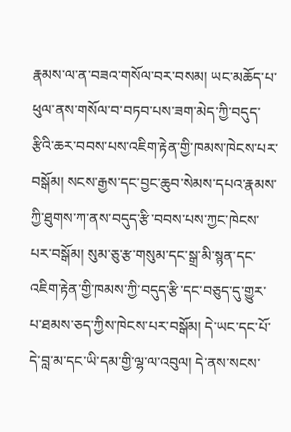རྣམས་ལ་ན་བཟའ་གསོལ་བར་བསམ། ཡང་མཆོད་པ་ཕུལ་ནས་གསོལ་བ་བཏབ་པས་ཟག་མེད་ཀྱི་བདུད་རྩིའི་ཆར་བབས་པས་འཇིག་རྟེན་གྱི་ཁམས་ཁེངས་པར་བསྒོམ། སངས་རྒྱས་དང་བྱང་ཆུབ་སེམས་དཔའ་རྣམས་ཀྱི་ཐུགས་ཀ་ནས་བདུད་རྩི་བབས་པས་ཀྱང་ཁེངས་པར་བསྒོམ། སུམ་ཅུ་རྩ་གསུམ་དང་སྒྲ་མི་སྙན་དང་འཇིག་རྟེན་གྱི་ཁམས་ཀྱི་བདུད་རྩི་དང་བཅུད་དུ་གྱུར་པ་ཐམས་ཅད་ཀྱིས་ཁེངས་པར་བསྒོམ། དེ་ཡང་དང་པོ་དེ་བླ་མ་དང་ཡི་དམ་གྱི་ལྷ་ལ་འབུལ། དེ་ནས་སངས་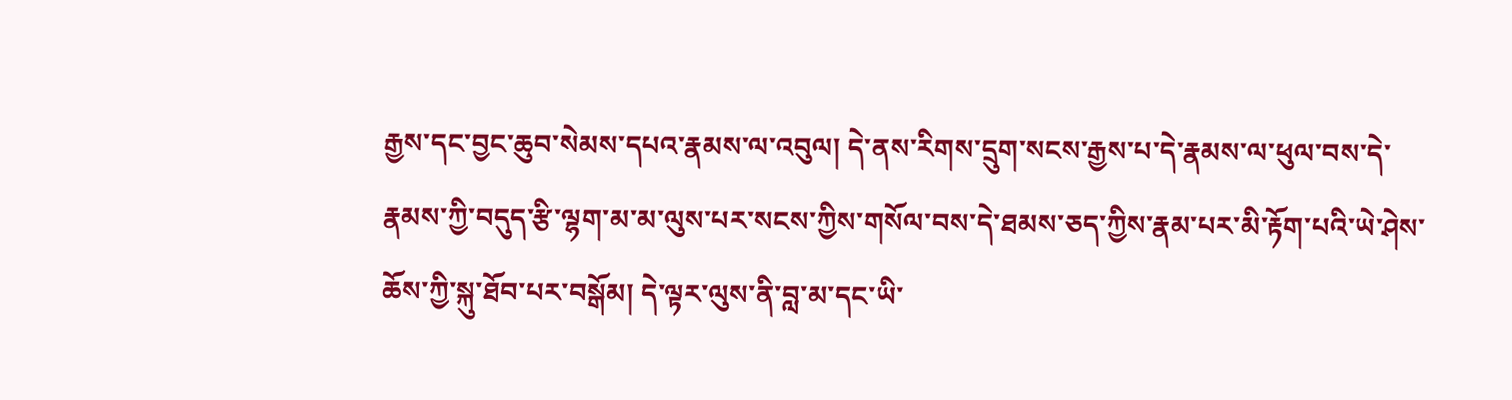རྒྱས་དང་བྱང་ཆུབ་སེམས་དཔའ་རྣམས་ལ་འབུལ། དེ་ནས་རིགས་དྲུག་སངས་རྒྱས་པ་དེ་རྣམས་ལ་ཕུལ་བས་དེ་རྣམས་ཀྱི་བདུད་རྩི་ལྷག་མ་མ་ལུས་པར་སངས་ཀྱིས་གསོལ་བས་དེ་ཐམས་ཅད་ཀྱིས་རྣམ་པར་མི་རྟོག་པའི་ཡེ་ཤེས་ཆོས་ཀྱི་སྐུ་ཐོབ་པར་བསྒོམ། དེ་ལྟར་ལུས་ནི་བླ་མ་དང་ཡི་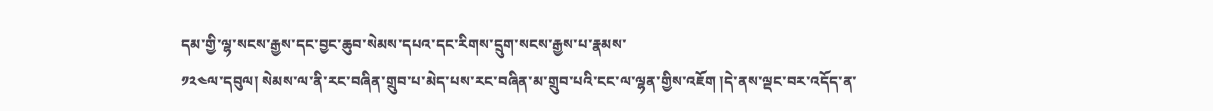དམ་གྱི་ལྷ་སངས་རྒྱས་དང་བྱང་ཆུབ་སེམས་དཔའ་དང་རིགས་དྲུག་སངས་རྒྱས་པ་རྣམས་
༡༢༤ལ་དབུལ། སེམས་ལ་ནི་རང་བཞིན་གྲུབ་པ་མེད་པས་རང་བཞིན་མ་གྲུབ་པའི་ངང་ལ་ལྷན་གྱིས་འཇོག །དེ་ནས་ལྡང་བར་འདོད་ན་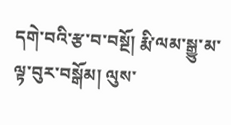དགེ་བའི་རྩ་བ་བསྔོ། རྨི་ལམ་སྒྱུ་མ་ལྟ་བུར་བསྒོམ། ལུས་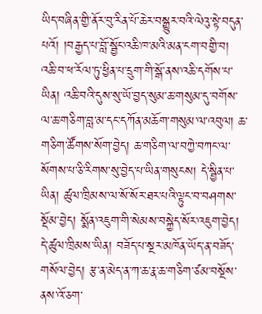ཡིད་བཞིན་གྱི་ནོར་བུ་རིན་པོ་ཆེར་བསྒྱུར་བའི་ལེའུ་སྟེ་བདུན་པའོ། །བརྒྱད་པ་བློ་སྦྱོང་འཆི་ཁ་མའི་མན་ངག་བགྱི་བ། འཆི་བ་ཕ་རོལ་ཏུ་ཕྱིན་པ་དྲུག་གི་སྒོ་ནས་འཆི་དགོས་པ་ཡིན། འཆི་བའི་དུས་སུ་ཡོ་བྱད་སུམ་ཆ་གསུམ་དུ་བགོས་ལ་ཆ་གཅིག་བླ་མ་དང་དཀོན་མཆོག་གསུམ་ལ་འབུལ། ཆ་གཅིག་ཚོགས་སོག་བྱེད། ཆ་གཅིག་ལ་བཀྱེ་བཀང་ལ་སོགས་པ་ཅི་རིགས་སུ་བྱེད་པ་ཡིན་གསུངས། དེ་སྦྱིན་པ་ཡིན། ཚུལ་ཁྲིམས་ལ་སོ་སོར་ཐར་པའི་ལྟུང་བ་བཤགས་སྡོམ་བྱེད། སྨོན་འཇུག་གི་སེམས་བསྐྱེད་སོར་འཇུག་བྱེད། དེ་ཚུལ་ཁྲིམས་ཡིན། བཟོད་པ་སྔར་མཁོན་ཡོད་ན་བཟོད་གསོལ་བྱེད། རྩ་ན་མེད་ན་ཀ་ཆ་རྣ་ཆ་གཅིག་ཙམ་བསྔོས་ནས་འོ་ཅག་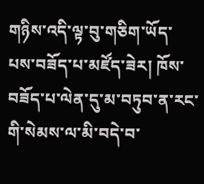གཉིས་འདི་ལྟ་བུ་གཅིག་ཡོད་པས་བཟོད་པ་མཛོད་ཟེར། ཁོས་བཟོད་པ་ལེན་དུ་མ་བཏུབ་ན་རང་གི་སེམས་ལ་མི་བདེ་བ་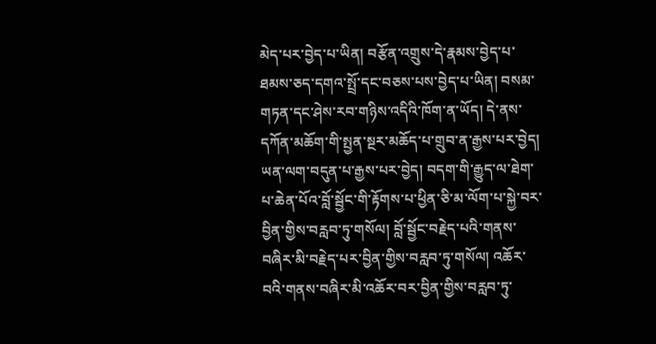མེད་པར་བྱེད་པ་ཡིན། བརྩོན་འགྲུས་དེ་རྣམས་བྱེད་པ་ཐམས་ཅད་དགའ་སྤྲོ་དང་བཅས་པས་བྱེད་པ་ཡིན། བསམ་གཏན་དང་ཤེས་རབ་གཉིས་འདིའི་ཁོག་ན་ཡོད། དེ་ནས་དཀོན་མཆོག་གི་སྤྱན་སྔར་མཆོད་པ་གྲུབ་ན་རྒྱས་པར་བྱེད། ཡན་ལག་བདུན་པ་རྒྱས་པར་བྱེད། བདག་གི་རྒྱུད་ལ་ཐེག་པ་ཆེན་པོའ་བློ་སྦྱོང་གི་རྟོགས་པ་ཕྱིན་ཅི་མ་ལོག་པ་སྐྱེ་བར་བྱིན་གྱིས་བརླབ་ཏུ་གསོལ། བློ་སྦྱོང་བརྗེད་པའི་གནས་བཞིར་མི་བརྗེད་པར་བྱིན་གྱིས་བརླབ་ཏུ་གསོལ། འཆོར་བའི་གནས་བཞིར་མི་འཆོར་བར་བྱིན་གྱིས་བརླབ་ཏུ་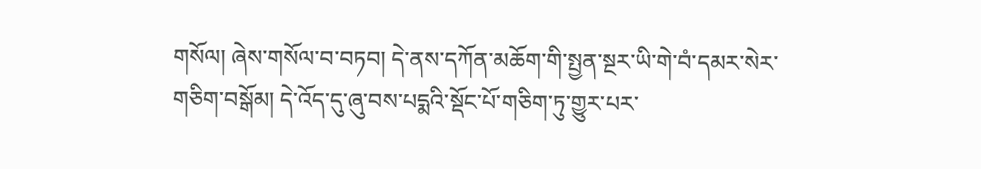གསོལ། ཞེས་གསོལ་བ་བཏབ། དེ་ནས་དཀོན་མཆོག་གི་སྤྱན་སྔར་ཡི་གེ་བཾ་དམར་སེར་གཅིག་བསྒོམ། དེ་འོད་དུ་ཞུ་བས་པདྨའི་སྡོང་པོ་གཅིག་ཏུ་གྱུར་པར་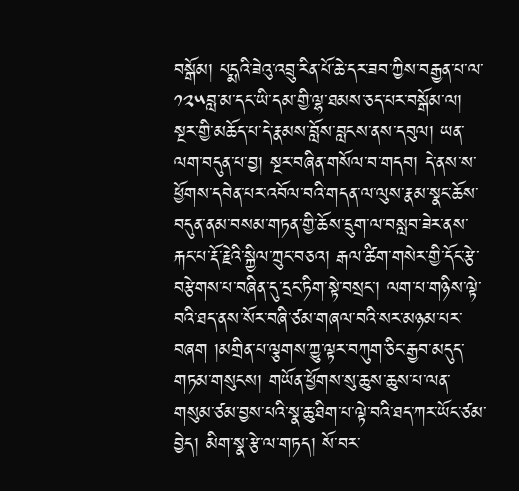བསྒོམ། པདྨའི་ཟེའུ་འབྲུ་རིན་པོ་ཆེ་དར་ཟབ་ཀྱིས་བརྒྱན་པ་ལ་
༡༢༥བླ་མ་དང་ཡི་དམ་གྱི་ལྷ་ཐམས་ཅད་པར་བསྒོམ་ལ། སྔར་གྱི་མཆོད་པ་དེ་རྣམས་བློས་བླངས་ནས་དབུལ། ཡན་ལག་བདུན་པ་བྱ། སྔར་བཞིན་གསོལ་བ་གདབ། དེ་ནས་ས་ཕྱོགས་དབེན་པར་འབོལ་བའི་གདན་ལ་ལུས་རྣམ་སྣང་ཆོས་བདུན་ནམ་བསམ་གཏན་གྱི་ཆོས་དྲུག་ལ་བསླབ་ཟེར་ནས་རྐང་པ་རྡོ་རྗེའི་སྐྱིལ་ཀྲུང་བཅའ། རྒལ་ཚིག་གསེར་གྱི་དོང་རྩེ་བརྩེགས་པ་བཞིན་དུ་དྲང་ཏིག་སྟེ་བསྲང་། ལག་པ་གཉིས་ལྟེ་བའི་ཐད་ནས་སོར་བཞི་ཙམ་གཞལ་བའི་སར་མཉམ་པར་བཞག །མགྲིན་པ་ལྕགས་ཀྱུ་ལྟར་བཀུག་ཅིང་རྒྱབ་མདུད་གཏམ་གསུངས། གཡོན་ཕྱོགས་སུ་ཆུས་ཆུས་པ་ལན་གསུམ་ཙམ་བྱས་པའི་སྣ་ཆུ་ཐིག་པ་ལྟེ་བའི་ཐད་ཀར་ཡོང་ཙམ་བྱེད། མིག་སྣ་རྩེ་ལ་གཏད། སོ་བར་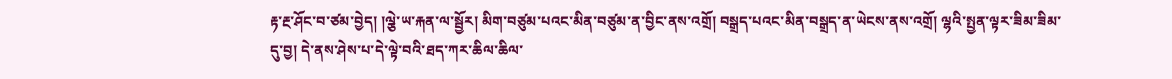རྟ་རྔ་ཤོང་བ་ཙམ་བྱེད། །ལྕེ་ཡ་རྐན་ལ་སྦྱོར། མིག་བཙུམ་པའང་མིན་བཙུམ་ན་བྱིང་ནས་འགྲོ། བསྒྲད་པའང་མིན་བསྒྲད་ན་ཡེངས་ནས་འགྲོ། ལྷའི་སྤྱན་ལྟར་ཟིམ་ཟིམ་དུ་བྱ། དེ་ནས་ཤེས་པ་དེ་ལྟེ་བའི་ཐད་ཀར་ཆིལ་ཆིལ་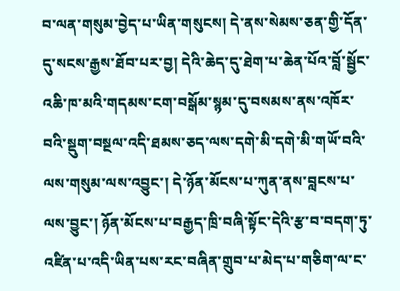བ་ལན་གསུམ་བྱེད་པ་ཡིན་གསུངས། དེ་ནས་སེམས་ཅན་གྱི་དོན་དུ་སངས་རྒྱས་ཐོབ་པར་བྱ། དེའི་ཆེད་དུ་ཐེག་པ་ཆེན་པོའ་བློ་སྦྱོང་འཆི་ཁ་མའི་གདམས་ངག་བསྒོམ་སྙམ་དུ་བསམས་ནས་འཁོར་བའི་སྡུག་བསྔལ་འདི་ཐམས་ཅད་ལས་དགེ་མི་དགེ་མི་གཡོ་བའི་ལས་གསུམ་ལས་འབྱུང་། དེ་ཉོན་མོངས་པ་ཀུན་ནས་བླངས་པ་ལས་བྱུང་། ཉོན་མོངས་པ་བརྒྱད་ཁྲི་བཞི་སྟོང་དེའི་རྩ་བ་བདག་ཏུ་འཛིན་པ་འདི་ཡིན་པས་རང་བཞིན་གྲུབ་པ་མེད་པ་གཅིག་ལ་ང་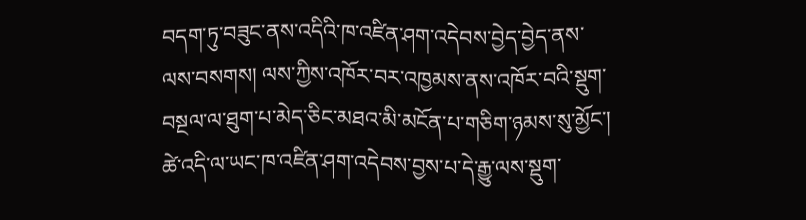བདག་ཏུ་བཟུང་ནས་འདིའི་ཁ་འཛིན་ཤག་འདེབས་བྱེད་བྱེད་ནས་ལས་བསགས། ལས་ཀྱིས་འཁོར་བར་འཁྱམས་ནས་འཁོར་བའི་སྡུག་བསྔལ་ལ་ཐུག་པ་མེད་ཅིང་མཐའ་མི་མངོན་པ་གཅིག་ཉམས་སུ་མྱོང་། ཚེ་འདི་ལ་ཡང་ཁ་འཛིན་ཤག་འདེབས་བྱས་པ་དེ་རྒྱུ་ལས་སྡུག་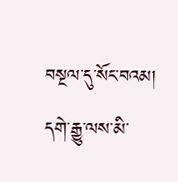བསྔལ་དུ་སོང་བའམ། དགེ་རྒྱུ་ལས་མི་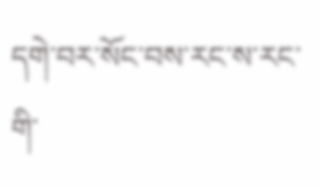དགེ་བར་སོང་བས་རང་ས་རང་གི་